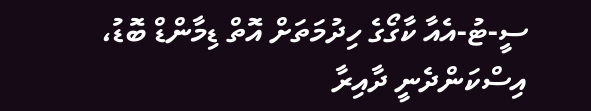ސީ-ޓު-އެއާ ކާގޯގެ ހިދުމަތަށް އޮތް ޑިމާންޑް ބޮޑު، އިސްކަންދެނީ ދާއިރާ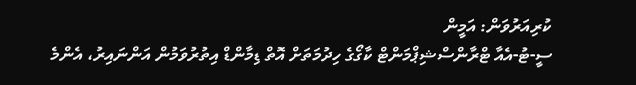ކުރިއަރުވަން: އަމީން
ސީ-ޓު-އެއާ ޓްރާންސްޝިޕްމަންޓް ކާގޯގެ ހިދުމަތަށް އޮތް ޑިމާންޑް އިތުރުވަމުން އަންނައިރު، އެންމެ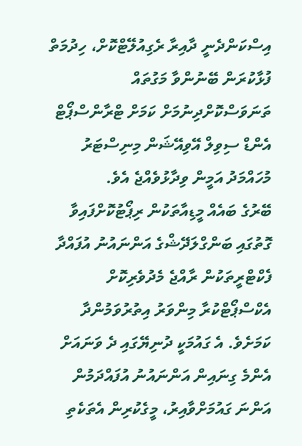އިސްކަންދެނީ ދާއިރާ ރެގިއުލޭޓްކޮށް، ހިދުމަތް ފުޅާކުރަން ބޭނުންވާ މަގުތައް ތަނަވަސްކޮށްދިނުމަށް ކަމަށް ޓްރާންސްޕޯޓް އެންޑް ސިވިލް އޭވިއޭޝަން މިނިސްޓަރު މުހައްމަދު އަމީން ވިދާޅުވެއްޖެ އެވެ.
ބޭރުގެ ބައެއް މީޑިއާތަކުން ރިޕޯޓުކޮށްފައިވާ ގޮތުގައި ބަންގްލަދޭޝްގެ އަންނައުނު އުފައްދާ ފެކްޓްރީތަކުން ރާއްޖެ މެދުވެރިކޮށް އެކްސްޕޯޓްކުރާ މިންވަރު އިތުރުވަމުންދާ ކަމަށެވެ. އެ ގައުމަކީ ދުނިޔޭގައި ދެ ވަނައަށް އެންމެ ގިނައިން އަންނައުނު އުފައްދަމުން އަންނަ ގައުމަށްވާއިރު، މީގެކުރިން އެތަކެތި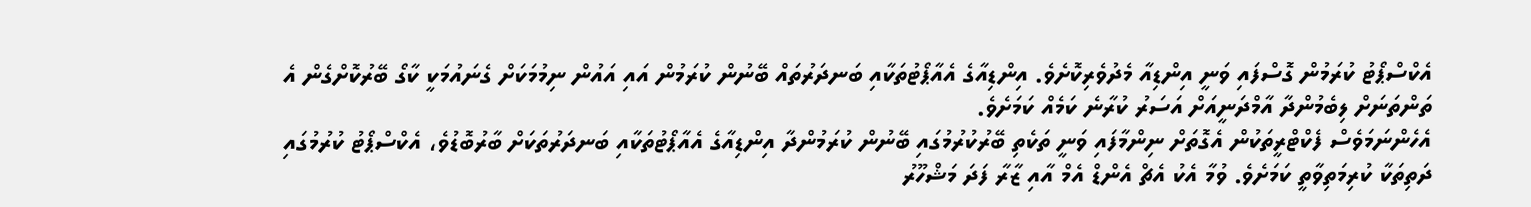އެކްސްޕޯޓު ކުރަމުން ގޮސްފައި ވަނީ އިންޑިއާ މެދުވެރިކޮށެވެ. އިންޑިއާގެ އެއާޕޯޓުތަކާއި ބަނދަރުތައް ބޭނުން ކުރަމުން އައި އައުން ނިމުމަކަށް ގެނައުމަކީ ކާގޯ ބޭރުކޮށްގެން އެ ތަންތަނަށް ލިބެމުންދާ އާމްދަނީއަށް އަސަރު ކުރާނެ ކަމެއް ކަމަށެވެ.
އެހެންނަމަވެސް ފެކްޓްރީތަކުން އެގޮތަށް ނިންމާފައި ވަނީ ތަކެތި ބޭރުކުރުމުގައި ބޭނުން ކުރަމުންދާ އިންޑިއާގެ އެއާޕޯޓުތަކާއި ބަނދަރުތަކަށް ބާރުބޮޑުވެ، އެކްސްޕޯޓު ކުރުމުގައި ދަތިތަކާ ކުރިމަތިވާތީ ކަމަށެވެ. ވުމާ އެކު އެޗް އެންޑް އެމް އާއި ޒާރާ ފަދަ މަޝްހޫރު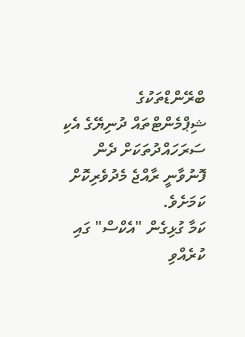ބްރޭންޑްތަކުގެ ޝިޕްމެންޓްތައް ދުނިޔޭގެ އެކި ސަރަހައްދުތަކަށް ދެން ފޮނުވާނީ ރާއްޖެ މެދުވެރިކޮށް ކަމަށެވެ.
ކަމާ ގުޅިގެން "އެކްސް" ގައި ކުރެއްވި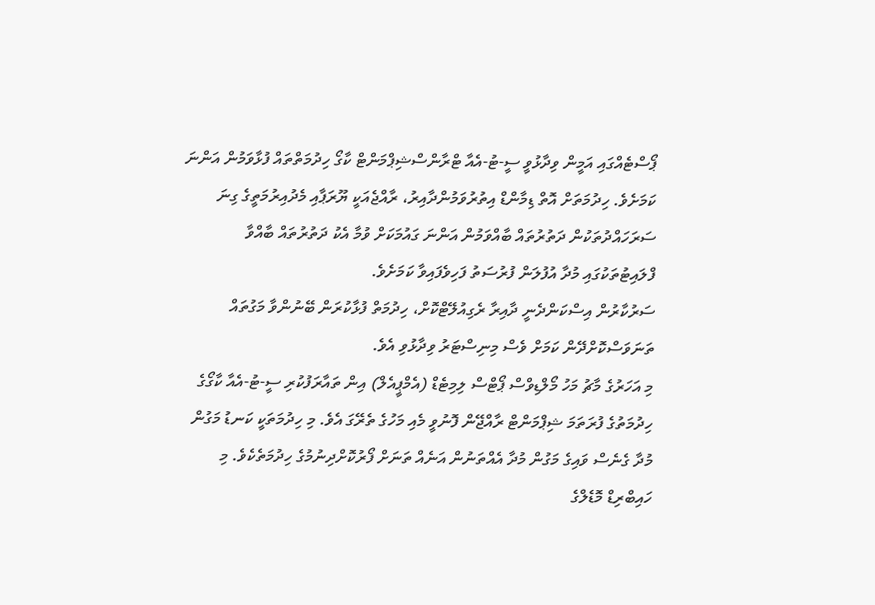ޕޯސްޓެއްގައި އަމީން ވިދާޅުވީ ސީ-ޓު-އެއާ ޓްރާންސްޝިޕްމަންޓް ކާގޯ ހިދުމަތްތައް ފުޅާވަމުން އަންނަ ކަމަށެވެ. ހިދުމަތަށް އޮތް ޑިމާންޑް އިތުރުވަމުންދާއިރު، ރާއްޖެއަކީ ޔޫރަޕާއި މެދުއިރުމަތީގެ ގިނަ ސަރަހައްދުތަކުން ދަތުރުތައް ބާއްވަމުން އަންނަ ގައުމަކަށް ވުމާ އެކު ދަތުރުތައް ބާއްވާ ފްލައިޓުތަކުގައި މުދާ އުފުލަން ފުރުސަތު ފަހިވެފައިވާ ކަމަށެވެ.
ސަރުކާރުން އިސްކަންދެނީ ދާއިރާ ރެގިއުލޭޓްކޮށް، ހިދުމަތް ފުޅާކުރަން ބޭނުންވާ މަގުތައް ތަނަވަސްކޮށްދޭން ކަމަށް ވެސް މިނިސްޓަރު ވިދާޅުވި އެވެ.
މި އަހަރުގެ މާޗު މަހު މޯލްޑިވްސް ޕޯޓްސް ލިމިޓެޑް (އެމްޕީއެލް) އިން ތައާރަފުކުރި ސީ-ޓު-އެއާ ކާގޯގެ ހިދުމަތުގެ ފުރަތަމަ ޝިޕްމަންޓް ރާއްޖޭން ފޮނުވީ މެއި މަހުގެ ތެރޭގަ އެވެ. މި ހިދުމަތަކީ ކަނޑު މަގުން މުދާ ގެނެސް ވައިގެ މަގުން މުދާ އެއްތަނުން އަނެއް ތަނަށް ފޯރުކޮށްދިނުމުގެ ހިދުމަތެކެވެ. މި ހައިބްރިޑް މޮޑެލްގެ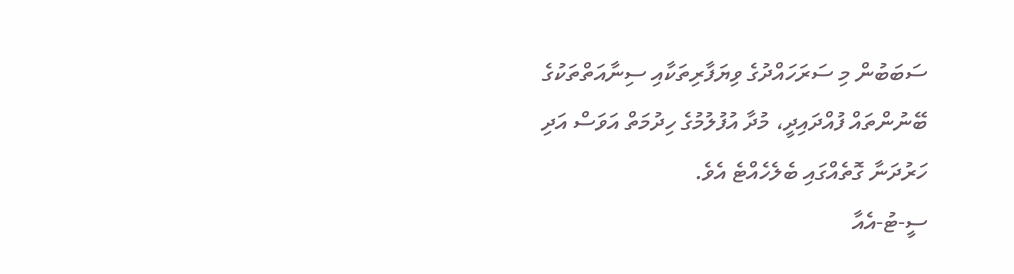ސަބަބުން މި ސަރަހައްދުގެ ވިޔަފާރިތަކާއި ސިނާއަތްތަކުގެ ބޭނުންތައް ފުއްދައިދީ، މުދާ އުފުލުމުގެ ހިދުމަތް އަވަސް އަދި ހަރުދަނާ ގޮތެއްގައި ބެލެހެއްޓެ އެވެ.
ސީ-ޓު-އެއާ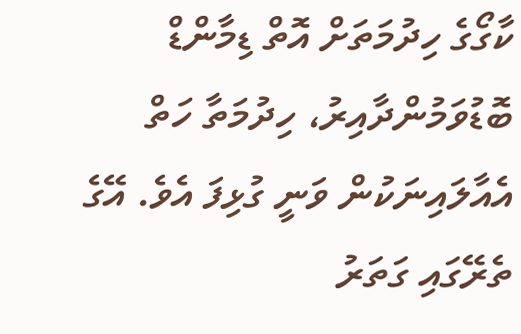ކާގޯގެ ހިދުމަތަށް އޮތް ޑިމާންޑް ބޮޑުވަމުންދާއިރު، ހިދުމަތާ ހަތް އެއާލައިނަކުން ވަނީ ގުޅިފަ އެވެ. އޭގެ ތެރޭގައި ގަތަރު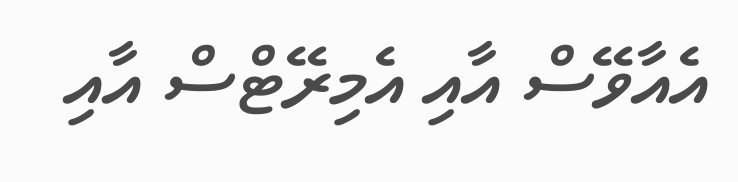އެއާވޭސް އާއި އެމިރޭޓްސް އާއި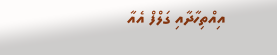އިއްތިހާދާއި ގަލްފް އެއާ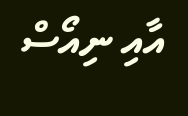އާއި ނިއޯސް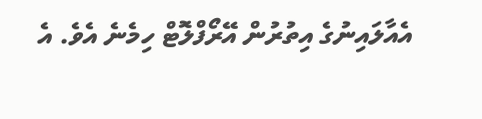އެއާލައިނުގެ އިތުރުން އޭރޯފްލޮޓް ހިމެނެ އެވެ. އެ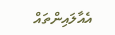އެއާލައިންތައް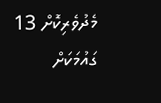މެދުވެރިކޮށް 13 ގައުމަކަށް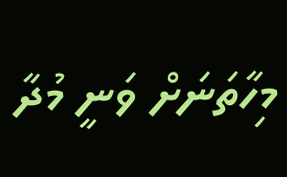މިހާތަނަށް ވަނީ މުދާ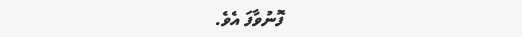ފޮނުވާފަ އެވެ.